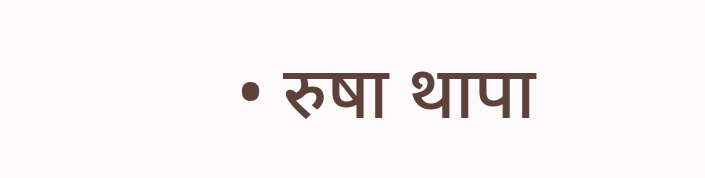• रुषा थापा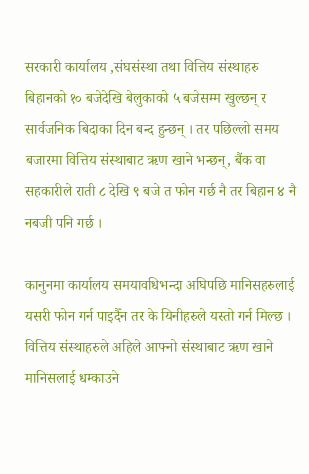सरकारी कार्यालय ,संघसंस्था तथा वित्तिय संस्थाहरु बिहानको १० बजेदेखि बेलुकाको ५ बजेसम्म खुल्छन् र सार्वजनिक बिदाका दिन बन्द हुन्छन् । तर पछिल्लो समय बजारमा वित्तिय संस्थाबाट ऋण खाने भन्छन्, बैंक वा सहकारीले राती ८ देखि ९ बजे त फोन गर्छ नै तर बिहान ४ नै नबजी पनि गर्छ ।

कानुनमा कार्यालय समयावधिभन्दा अघिपछि मानिसहरुलाई यसरी फोन गर्न पाइदैँन तर के यिनीहरुले यस्तो गर्न मिल्छ । वित्तिय संस्थाहरुले अहिले आफ्नो संस्थाबाट ऋण खाने मानिसलाई धम्काउने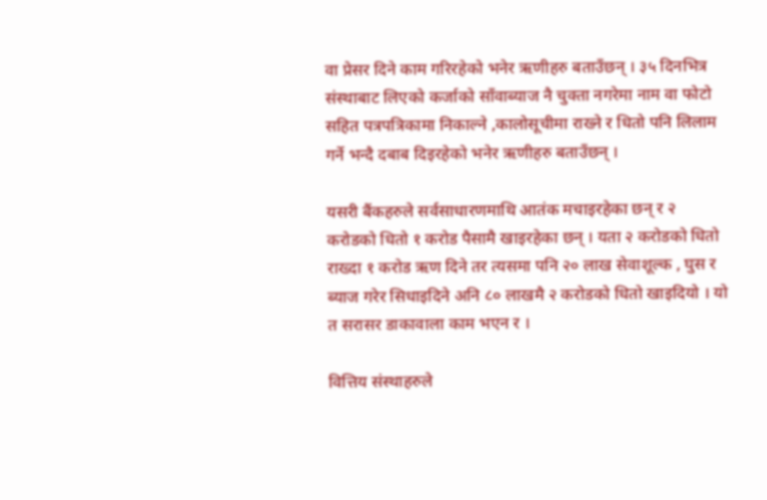वा प्रेसर दिने काम गरिरहेको भनेर ऋणीहरु बताउँछन् । ३५ दिनभित्र संस्थाबाट लिएको कर्जाको साँवाब्याज नै चुक्ता नगरेमा नाम वा फोटो सहित पत्रपत्रिकामा निकाल्ने ,कालोसूचीमा राख्ने र धितो पनि लिलाम गर्ने भन्दै दबाब दिइरहेको भनेर ऋणीहरु बताउँछन् ।

यसरी बैंकहरुले सर्वसाधारणमाथि आतंक मचाइरहेका छन् र २ करोडको धितो १ करोड पैसामै खाइरहेका छन् । यता २ करोडको धितो राख्दा १ करोड ऋण दिने तर त्यसमा पनि २० लाख सेवाशूल्क , घुस र ब्याज गरेर सिधाइदिने अनि ८० लाखमै २ करोडको धितो खाइदियो । यो त सरासर डाकावाला काम भएन र ।

वित्तिय संस्थाहरुले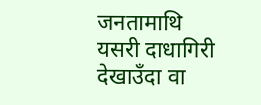जनतामाथि यसरी दाधागिरी देखाउँदा वा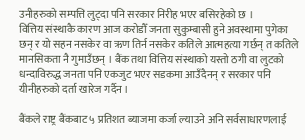उनीहरुको सम्पत्ति लुट्दा पनि सरकार निरीह भएर बसिरहेको छ ।
वित्तिय संस्थाकै कारण आज करोडौँ जनता सुकुम्बासी हुने अवस्थामा पुगेका छन् र यो सहन नसकेर वा ऋण तिर्न नसकेर कतिले आत्महत्या गर्छन् त कतिले मानसिकता नै गुमाउँछन् । बैंक तथा वित्तिय संस्थाको यस्तो ठगी वा लुटको धन्दाविरुद्ध जनता पनि एकजुट भएर सडकमा आउँदैनन् र सरकार पनि यीनीहरुको दर्ता खारेज गर्दैन ।

बैंकले राष्ट्र बैंकबाट ५ प्रतिशत ब्याजमा कर्जा ल्याउने अनि सर्वसाधारणलाई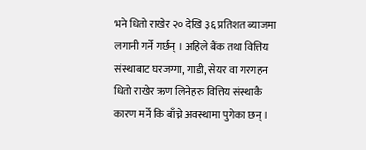भने धितो राखेर २० देखि ३६ प्रतिशत ब्याजमा लगानी गर्ने गर्छन् । अहिले बैंक तथा वित्तिय संस्थाबाट घरजग्गा, गाडी, सेयर वा गरगहन धितो राखेर ऋण लिनेहरु वित्तिय संस्थाकै कारण मर्ने कि बाँच्ने अवस्थामा पुगेका छन् ।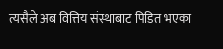त्यसैले अब वित्तिय संस्थाबाट पिडित भएका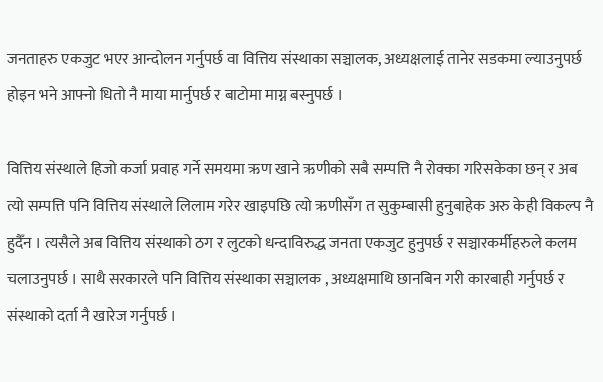जनताहरु एकजुट भएर आन्दोलन गर्नुपर्छ वा वित्तिय संस्थाका सञ्चालक, अध्यक्षलाई तानेर सडकमा ल्याउनुपर्छ होइन भने आफ्नो धितो नै माया मार्नुपर्छ र बाटोमा माग्न बस्नुपर्छ ।

वित्तिय संस्थाले हिजो कर्जा प्रवाह गर्ने समयमा ऋण खाने ऋणीको सबै सम्पत्ति नै रोक्का गरिसकेका छन् र अब त्यो सम्पत्ति पनि वित्तिय संस्थाले लिलाम गरेर खाइपछि त्यो ऋणीसँग त सुकुम्बासी हुनुबाहेक अरु केही विकल्प नै हुदैँन । त्यसैले अब वित्तिय संस्थाको ठग र लुटको धन्दाविरुद्ध जनता एकजुट हुनुपर्छ र सञ्चारकर्मीहरुले कलम चलाउनुपर्छ । साथै सरकारले पनि वित्तिय संस्थाका सञ्चालक , अध्यक्षमाथि छानबिन गरी कारबाही गर्नुपर्छ र संस्थाको दर्ता नै खारेज गर्नुपर्छ ।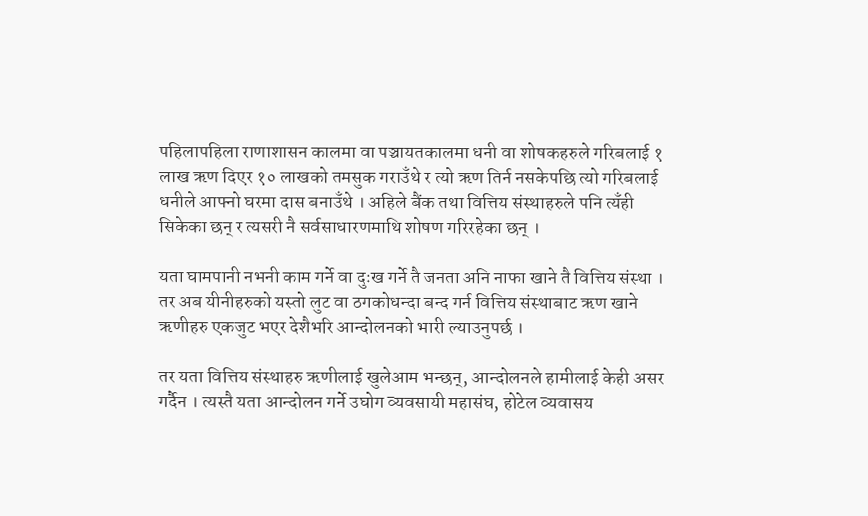पहिलापहिला राणाशासन कालमा वा पञ्चायतकालमा धनी वा शोषकहरुले गरिबलाई १ लाख ऋण दिएर १० लाखको तमसुक गराउँथे र त्यो ऋण तिर्न नसकेपछि त्यो गरिबलाई धनीले आफ्नो घरमा दास बनाउँथे । अहिले बैंक तथा वित्तिय संस्थाहरुले पनि त्यँही सिकेका छन् र त्यसरी नै सर्वसाधारणमाथि शोषण गरिरहेका छन् ।

यता घामपानी नभनी काम गर्ने वा दुःख गर्ने तै जनता अनि नाफा खाने तै वित्तिय संस्था । तर अब यीनीहरुको यस्तो लुट वा ठगकोधन्दा बन्द गर्न वित्तिय संस्थाबाट ऋण खाने ऋणीहरु एकजुट भएर देशैभरि आन्दोलनको भारी ल्याउनुपर्छ ।

तर यता वित्तिय संस्थाहरु ऋणीलाई खुलेआम भन्छन्, आन्दोलनले हामीलाई केही असर गर्दैन । त्यस्तै यता आन्दोलन गर्ने उघोग व्यवसायी महासंघ, होटेल व्यवासय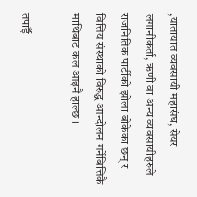,यातायात व्यवसायी महासंघ, सेयर लगानीकर्ता, ऋणी वा अन्य व्यवसायीहरुले राजनितिक पार्टीको झोला बोकेका छन् र वित्तिय संस्थाको विरुद्ध आन्दोलन गर्नेबित्तिकै माथिबाट कल आइनै हाल्छ ।

तपाईँ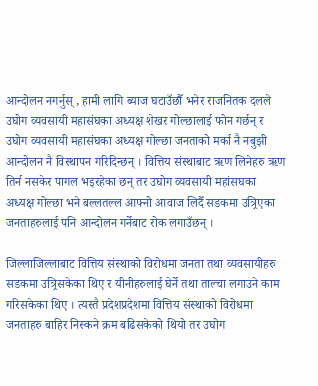आन्दोलन नगर्नुस् , हामी लागि ब्याज घटाउँछौँ भनेर राजनितक दलले उघोग व्यवसायी महासंघका अध्यक्ष शेखर गोल्छालाई फोन गर्छन् र उघोग व्यवसायी महासंघका अध्यक्ष गोल्छा जनताको मर्का नै नबुझी आन्दोलन नै विस्थापन गरिदिन्छन् । वित्तिय संस्थाबाट ऋण लिनेहरु ऋण तिर्न नसकेर पागल भइरहेका छन् तर उघोग व्यवसायी महांसघका अध्यक्ष गोल्छा भने बल्लतल्ल आफ्नो आवाज लिदैँ सडकमा उत्र्रिएका जनताहरुलाई पनि आन्दोलन गर्नेबाट रोक लगाउँछन् ।

जिल्लाजिल्लाबाट वित्तिय संस्थाको विरोधमा जनता तथा व्यवसायीहरु सडकमा उत्र्रिसकेका थिए र यीनीहरुलाई घेर्ने तथा ताल्चा लगाउने काम गरिसकेका थिए । त्यस्तै प्रदेशप्रदेशमा वित्तिय संस्थाको विरोधमा जनताहरु बाहिर निस्कने क्रम बढिसकेको थियो तर उघोग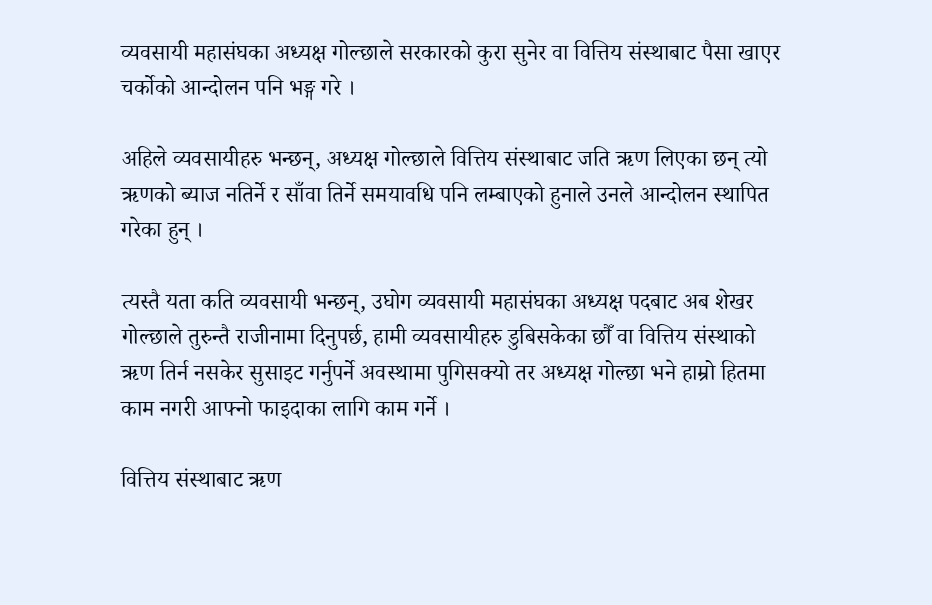व्यवसायी महासंघका अध्यक्ष गोल्छाले सरकारको कुरा सुनेर वा वित्तिय संस्थाबाट पैसा खाएर चर्कोको आन्दोलन पनि भङ्ग गरे ।

अहिले व्यवसायीहरु भन्छन्, अध्यक्ष गोल्छाले वित्तिय संस्थाबाट जति ऋण लिएका छन् त्यो ऋणको ब्याज नतिर्ने र साँवा तिर्ने समयावधि पनि लम्बाएको हुनाले उनले आन्दोलन स्थापित गरेका हुन् ।

त्यस्तै यता कति व्यवसायी भन्छन्, उघोग व्यवसायी महासंघका अध्यक्ष पदबाट अब शेखर गोल्छाले तुरुन्तै राजीनामा दिनुपर्छ, हामी व्यवसायीहरु डुबिसकेका छौँ वा वित्तिय संस्थाको ऋण तिर्न नसकेर सुसाइट गर्नुपर्ने अवस्थामा पुगिसक्यो तर अध्यक्ष गोल्छा भने हाम्रो हितमा काम नगरी आफ्नो फाइदाका लागि काम गर्ने ।

वित्तिय संस्थाबाट ऋण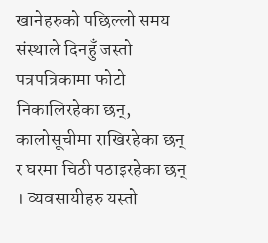खानेहरुको पछिल्लो समय संस्थाले दिनहुँ जस्तो पत्रपत्रिकामा फोटो निकालिरहेका छन्, कालोसूचीमा राखिरहेका छन् र घरमा चिठी पठाइरहेका छन् । व्यवसायीहरु यस्तो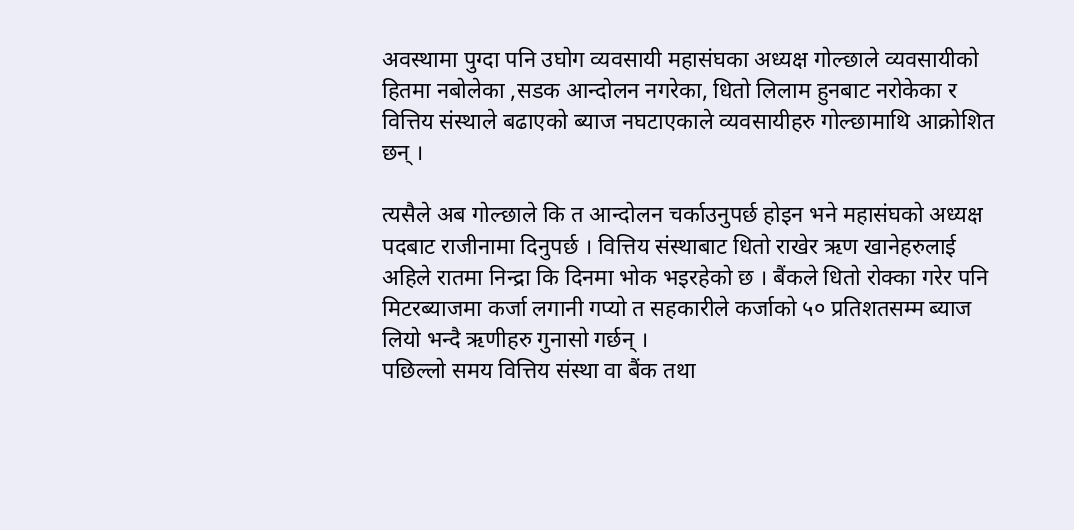अवस्थामा पुग्दा पनि उघोग व्यवसायी महासंघका अध्यक्ष गोल्छाले व्यवसायीको हितमा नबोलेका ,सडक आन्दोलन नगरेका, धितो लिलाम हुनबाट नरोकेका र वित्तिय संस्थाले बढाएको ब्याज नघटाएकाले व्यवसायीहरु गोल्छामाथि आक्रोशित छन् ।

त्यसैले अब गोल्छाले कि त आन्दोलन चर्काउनुपर्छ होइन भने महासंघको अध्यक्ष पदबाट राजीनामा दिनुपर्छ । वित्तिय संस्थाबाट धितो राखेर ऋण खानेहरुलाई अहिले रातमा निन्द्रा कि दिनमा भोक भइरहेको छ । बैंकले धितो रोक्का गरेर पनि मिटरब्याजमा कर्जा लगानी गप्यो त सहकारीले कर्जाको ५० प्रतिशतसम्म ब्याज लियो भन्दै ऋणीहरु गुनासो गर्छन् ।
पछिल्लो समय वित्तिय संस्था वा बैंक तथा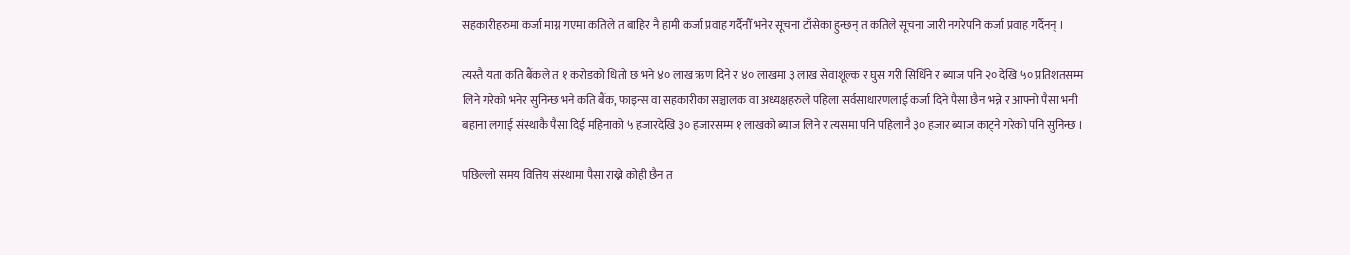सहकारीहरुमा कर्जा माग्न गएमा कतिले त बाहिर नै हामी कर्जा प्रवाह गर्दैनौँ भनेर सूचना टाँसेका हुन्छन् त कतिले सूचना जारी नगरेपनि कर्जा प्रवाह गर्दैनन् ।

त्यस्तै यता कति बैंकले त १ करोडको धितो छ भने ४० लाख ऋण दिने र ४० लाखमा ३ लाख सेवाशूल्क र घुस गरी सिधिँने र ब्याज पनि २० देखि ५० प्रतिशतसम्म लिने गरेको भनेर सुनिन्छ भने कति बैंक, फाइन्स वा सहकारीका सञ्चालक वा अध्यक्षहरुले पहिला सर्वसाधारणलाई कर्जा दिने पैसा छैन भन्ने र आफ्नो पैसा भनी बहाना लगाई संस्थाकै पैसा दिई महिनाको ५ हजारदेखि ३० हजारसम्म १ लाखको ब्याज लिने र त्यसमा पनि पहिलानै ३० हजार ब्याज काट्ने गरेको पनि सुनिन्छ ।

पछिल्लो समय वित्तिय संस्थामा पैसा राख्ने कोही छैन त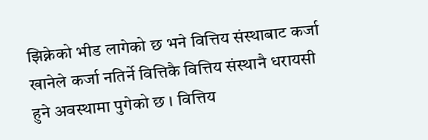झिक्नेको भीड लागेको छ भने वित्तिय संस्थाबाट कर्जा खानेले कर्जा नतिर्ने वित्तिकै वित्तिय संस्थानै धरायसी हुने अवस्थामा पुगेको छ । वित्तिय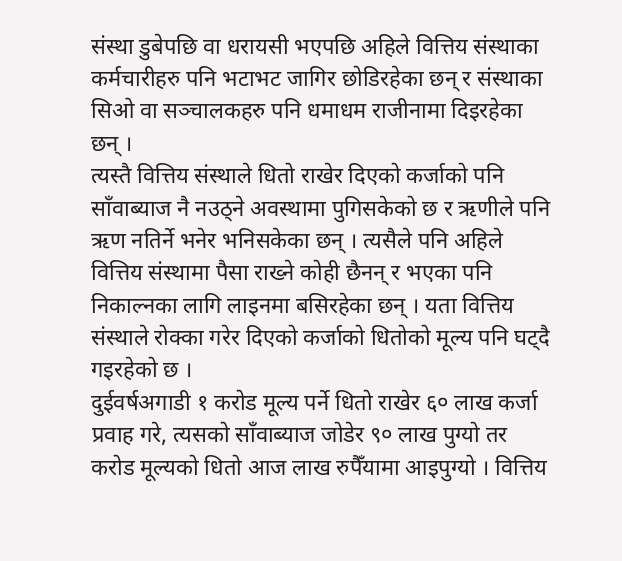संस्था डुबेपछि वा धरायसी भएपछि अहिले वित्तिय संस्थाका कर्मचारीहरु पनि भटाभट जागिर छोडिरहेका छन् र संस्थाका सिओ वा सञ्चालकहरु पनि धमाधम राजीनामा दिइरहेका छन् ।
त्यस्तै वित्तिय संस्थाले धितो राखेर दिएको कर्जाको पनि साँवाब्याज नै नउठ्ने अवस्थामा पुगिसकेको छ र ऋणीले पनि ऋण नतिर्ने भनेर भनिसकेका छन् । त्यसैले पनि अहिले वित्तिय संस्थामा पैसा राख्ने कोही छैनन् र भएका पनि निकाल्नका लागि लाइनमा बसिरहेका छन् । यता वित्तिय संस्थाले रोक्का गरेर दिएको कर्जाको धितोको मूल्य पनि घट्दै गइरहेको छ ।
दुईवर्षअगाडी १ करोड मूल्य पर्ने धितो राखेर ६० लाख कर्जा प्रवाह गरे, त्यसको साँवाब्याज जोडेर ९० लाख पुग्यो तर करोड मूल्यको धितो आज लाख रुपैँयामा आइपुग्यो । वित्तिय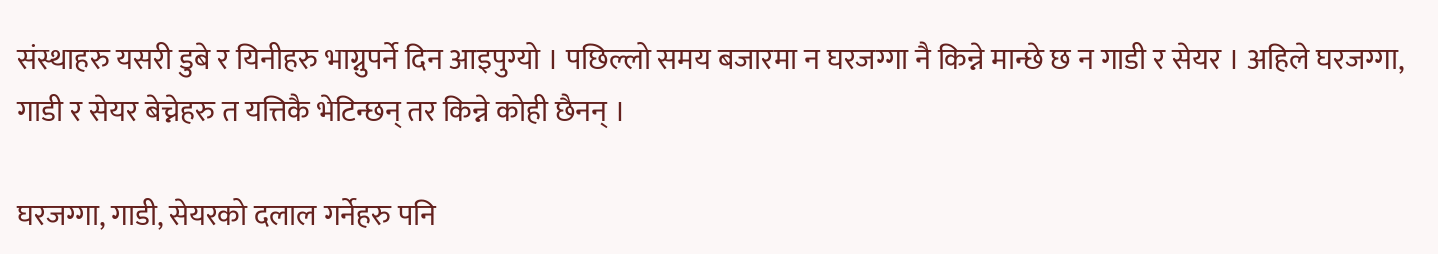संस्थाहरु यसरी डुबे र यिनीहरु भाग्नुपर्ने दिन आइपुग्यो । पछिल्लो समय बजारमा न घरजग्गा नै किन्ने मान्छे छ न गाडी र सेयर । अहिले घरजग्गा, गाडी र सेयर बेच्नेहरु त यत्तिकै भेटिन्छन् तर किन्ने कोही छैनन् ।

घरजग्गा, गाडी, सेयरको दलाल गर्नेहरु पनि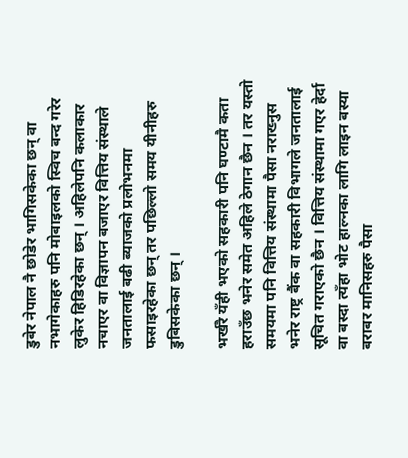डुबेर नेपाल नै छोडेर भागिसकेका छन् वा नभागेकाहरु पनि मोबाइलको स्विच बन्द गरेर लुकेर हिडिरहेका छन् । अहिलेपनि कलाकार नचाएर वा विज्ञापन बजाएर वित्तिय संस्थाले जनतालाई बढी ब्याजको प्रलोभनमा फसाइरहेका छन् तर पछिल्लो समय यीनीहरु डुबिसकेका छन् ।

भर्खरै यँही भएको सहकारी पनि घण्टामै कता हराउँछ भनेर समेत अहिले ठेगान छैन । तर यस्तो समयमा पनि वित्तिय संस्थामा पैसा नराख्नुस भनेर राष्ट्र बैंक वा सहकारी विभागले जनतालाई सूचित गराएको छैन । वित्तिय संस्थामा गएर हेर्दा वा बस्दा त्यँहा भोट हाल्नका लागि लाइन बस्या बराबर मानिसहरु पैसा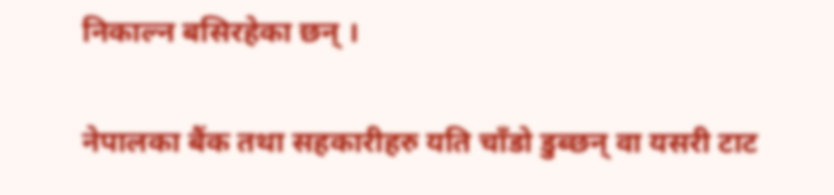निकाल्न बसिरहेका छन् ।

नेपालका बैंक तथा सहकारीहरु यति चाँडो डुब्छन् वा यसरी टाट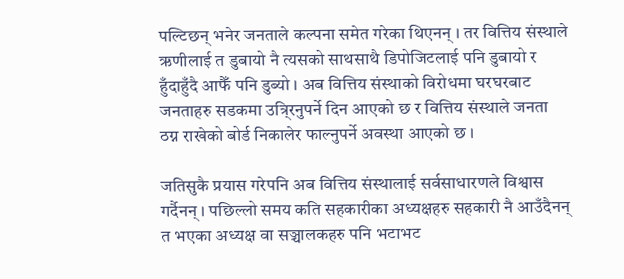पल्टिछन् भनेर जनताले कल्पना समेत गरेका थिएनन् । तर वित्तिय संस्थाले ऋणीलाई त डुबायो नै त्यसको साथसाथै डिपोजिटलाई पनि डुबायो र हुँदाहुँदै आफैँ पनि डुब्यो । अब वित्तिय संस्थाको विरोधमा घरघरबाट जनताहरु सडकमा उत्र्रिनुपर्ने दिन आएको छ र वित्तिय संस्थाले जनता ठग्न राखेको बोर्ड निकालेर फाल्नुपर्ने अवस्था आएको छ ।

जतिसुकै प्रयास गरेपनि अब वित्तिय संस्थालाई सर्वसाधारणले विश्वास गर्दैनन् । पछिल्लो समय कति सहकारीका अध्यक्षहरु सहकारी नै आउँदैनन् त भएका अध्यक्ष वा सञ्चालकहरु पनि भटाभट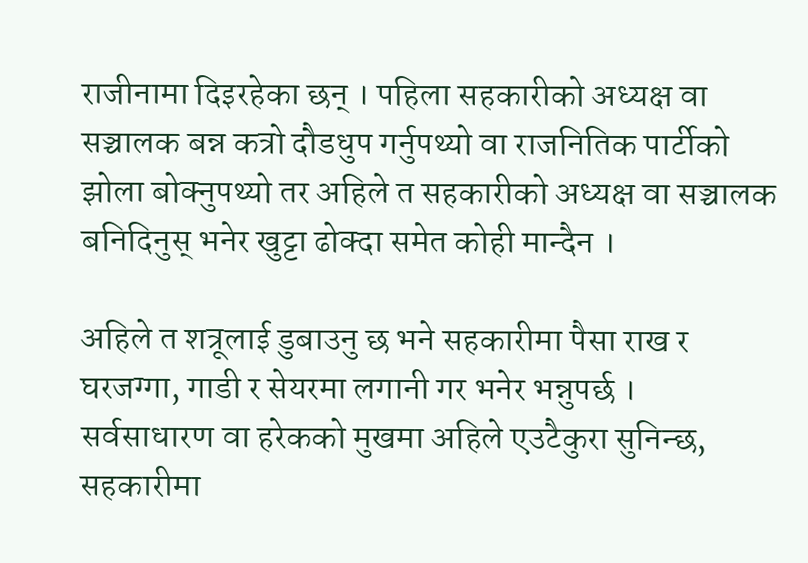राजीनामा दिइरहेका छन् । पहिला सहकारीको अध्यक्ष वा सञ्चालक बन्न कत्रो दौडधुप गर्नुपथ्यो वा राजनितिक पार्टीको झोला बोक्नुपथ्यो तर अहिले त सहकारीको अध्यक्ष वा सञ्चालक बनिदिनुस् भनेर खुट्टा ढोक्दा समेत कोही मान्दैन ।

अहिले त शत्रूलाई डुबाउनु छ भने सहकारीमा पैसा राख र घरजग्गा, गाडी र सेयरमा लगानी गर भनेर भन्नुपर्छ । सर्वसाधारण वा हरेकको मुखमा अहिले एउटैकुरा सुनिन्छ, सहकारीमा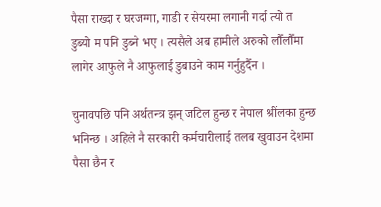पैसा राख्दा र घरजग्गा, गाडी र सेयरमा लगानी गर्दा त्यो त डुब्यो म पनि डुब्ने भए । त्यसैले अब हामीले अरुको लौँलौँमा लागेर आफुले नै आफुलाई डुबाउने काम गर्नुहुदैँन ।

चुनावपछि पनि अर्थतन्त्र झन् जटिल हुन्छ र नेपाल श्रींलका हुन्छ भनिन्छ । अहिले नै सरकारी कर्मचारीलाई तलब खुवाउन देशमा पैसा छैन र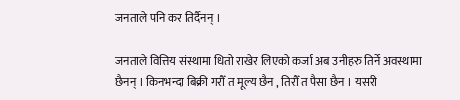जनताले पनि कर तिर्दैनन् ।

जनताले वित्तिय संस्थामा धितो राखेर लिएको कर्जा अब उनीहरु तिर्ने अवस्थामा छैनन् । किनभन्दा बिक्री गरौँ त मूल्य छैन , तिरौँ त पैसा छैन । यसरी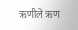ऋणीले ऋण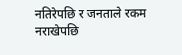नतिरेपछि र जनताले रकम नराखेपछि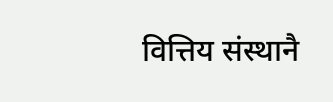वित्तिय संस्थानै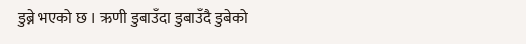डुब्ने भएको छ । ऋणी डुबाउँदा डुबाउँदै डुबेको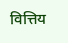वित्तिय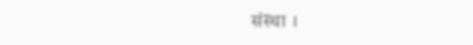संस्था ।